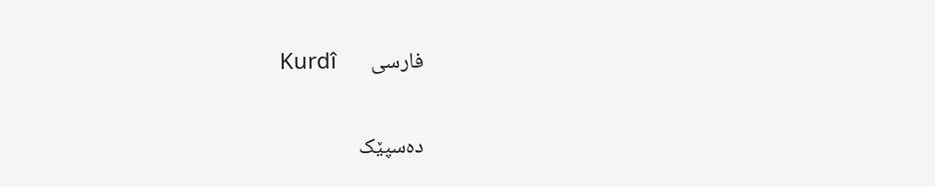فارسی       Kurdî

ده‌سپێک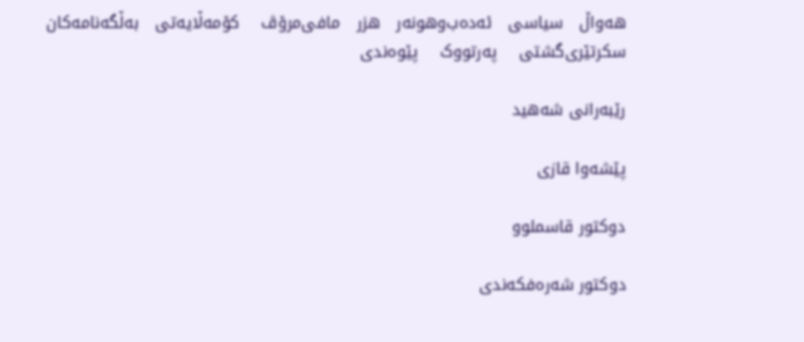هه‌واڵ   سیاسی   ئه‌ده‌ب‌وهونه‌ر   هزر   مافی‌مرۆڤ    کۆمه‌ڵایه‌تی   به‌ڵگه‌نامه‌کان    سکرتێری‌گشتی    په‌رتووک    پێوه‌ندی

رێبه‌رانی شه‌هید

پێشه‌وا قازی‌

دوكتور قاسملوو

دوكتور شه‌ره‌فکه‌ندی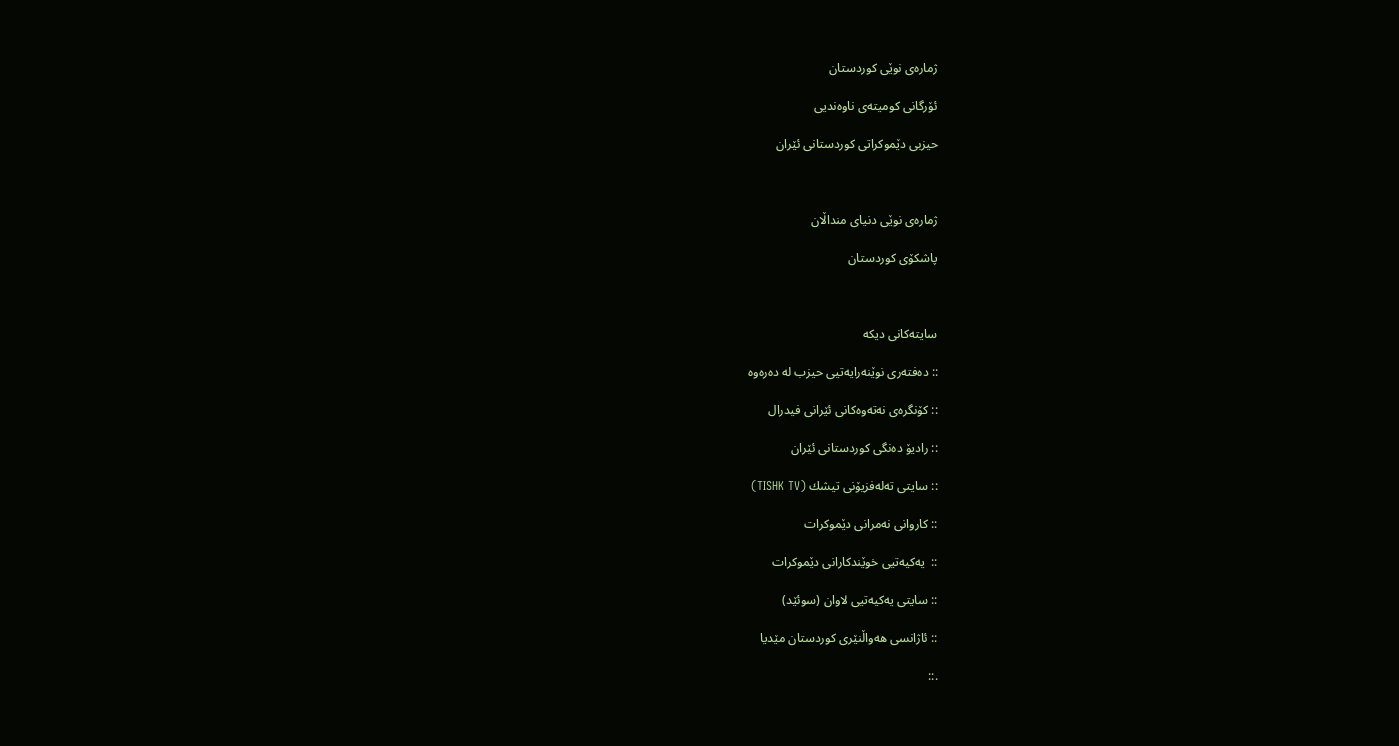ژماره‌ی نوێی كوردستان

ئۆرگانی كومیته‌ی ناوه‌ندیی

حیزبی دێموكراتی كوردستانی ئێران



ژماره‌ی نوێی دنیای منداڵان

پاشكۆی كوردستان



سایته‌کانی دیکه

:: ده‌فته‌ری نوێنه‌رایه‌تیی حیزب له ده‌ره‌وه

:: كۆنگره‌ی‌ نه‌ته‌وه‌كانی‌ ئێرانی‌ فیدرال

:: رادیۆ ده‌نگی کوردستانی ئێران

:: سایتی ته‌له‌فزیۆنی‌ تیشك (TISHK TV)

:: کاروانی نه‌مرانی دێموکرات

::  یه‌كیه‌تیی‌ خوێندكارانی‌ دێموكرات

:: سایتی یه‌کیه‌تیی لاوان (سوئێد)

:: ئاژانسی هه‌واڵنێری كوردستان مێدیا

.::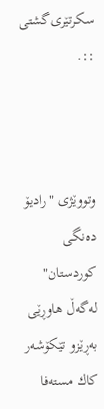سکرتێری‌گشتی ::.



وتووێژی‌ "رادیۆ ده‌نگی‌ كوردستان" له‌گه‌ڵ‌ هاوڕێی‌ به‌ڕێز‌و تێكۆشه‌ر كاك مسته‌فا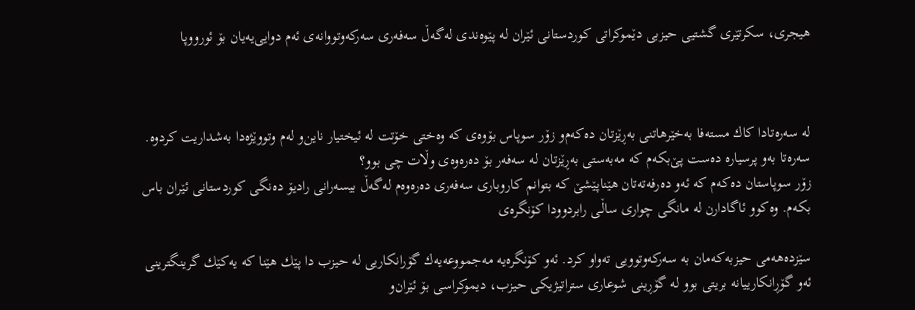هیجری‌، سكرتێری‌ گشتیی‌ حیزبی‌ دێموكراتی‌ كوردستانی‌ ئێران له‌ پێوه‌ندی‌ له‌گه‌ڵ‌ سه‌فه‌ری‌ سه‌ركه‌وتووانه‌ی‌ ئه‌م دوایی‌یه‌یان بۆ ئورووپا



له‌ سه‌ره‌تادا كاك مسته‌فا به‌خێرهاتنی‌ به‌ڕێزتان ده‌كه‌م‌و زۆر سوپاس بۆوه‌ی‌ كه‌ وه‌ختی‌ خۆتت له‌ ئیختیار ناین‌و له‌م وتووێژه‌دا به‌شداریت كردوه‌. سه‌ره‌تا به‌و پرسیاره‌ ده‌ست پێ‌بكه‌م كه‌ مه‌به‌ستی‌ به‌ڕێزتان له‌ سه‌فه‌ر بۆ ده‌ره‌وه‌ی‌ وڵات چی‌ بوو؟
زۆر سوپاستان ده‌كه‌م كه‌ ئه‌و ده‌رفه‌ته‌تان هێناپێشێ‌ كه‌ بتوانم كاروباری‌ سه‌فه‌ری‌ ده‌ره‌وه‌م له‌گه‌ڵ‌ بیسه‌رانی‌ رادیۆ ده‌نگی‌ كوردستانی‌ ئێران باس بكه‌م. وه‌كوو ئاگادارن له‌ مانگی‌ چواری‌ ساڵـی‌ رابردوودا كۆنگره‌ی‌

سێزده‌هه‌می‌ حیزبه‌كه‌مان به‌ سه‌ركه‌وتوویی‌ ته‌واو كرد. ئه‌و كۆنگره‌یه‌ مه‌جمووعه‌یه‌ك گۆرانكاریی‌ له‌ حیزب دا پێك هێنا كه‌ یه‌كێك گرینگترینی‌ ئه‌و گۆڕانكارییانه‌ بریتی‌ بوو له‌ گۆڕینی‌ شوعاری‌ ستراتیژیكی‌ حیزب، دیموكراسی‌ بۆ ئێران‌و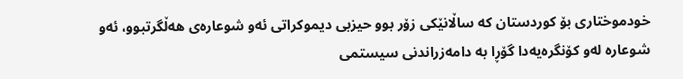خودموختاری‌ بۆ كوردستان كه‌ ساڵانێكی‌ زۆر بوو حیزبی‌ دیموكراتی‌ ئه‌و شوعاره‌ی‌ هه‌ڵگرتبوو، ئه‌و شوعاره‌ له‌و كۆنگره‌یه‌دا گۆڕا به‌ دامه‌زراندنی‌ سیستمی‌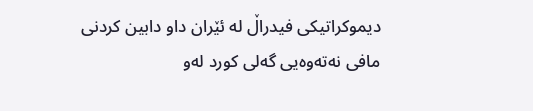دیموكراتیكی‌ فیدراڵ‌ له‌ ئێران دا‌و دابین كردنی‌ مافی‌ نه‌ته‌وه‌یی‌ گه‌لی‌ كورد له‌و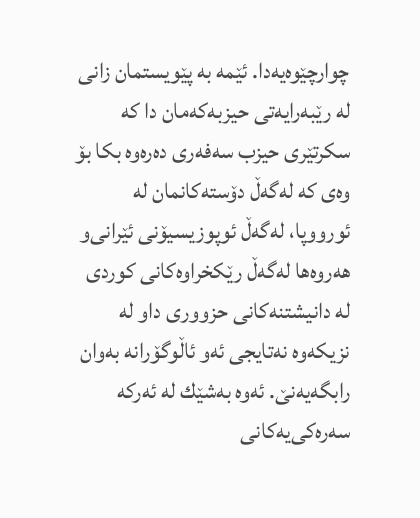چوارچێوه‌یه‌دا. ئێمه‌ به‌ پێویستمان زانی‌ له‌ رێبه‌رایه‌تی‌ حیزبه‌كه‌مان دا كه‌ سكرتێری‌ حیزب سه‌فه‌ری‌ ده‌ره‌وه‌ بكا بۆ وه‌ی‌ كه‌ له‌گه‌ڵ‌ دۆسته‌كانمان له‌ ئورووپا، له‌گه‌ڵ‌ ئوپوزیسیۆنی‌ ئێرانی‌‌و هه‌روه‌ها له‌گه‌ڵ‌ رێكخراوه‌كانی‌ كوردی‌ له‌ دانیشتنه‌كانی‌ حزووری‌ دا‌و له‌ نزیكه‌وه‌ نه‌تایجی‌ ئه‌و ئاڵوگۆرانه‌ به‌وان رابگه‌یه‌نێ‌. ئه‌وه‌ به‌شێك له‌ ئه‌ركه‌ سه‌ره‌كی‌یه‌كانی‌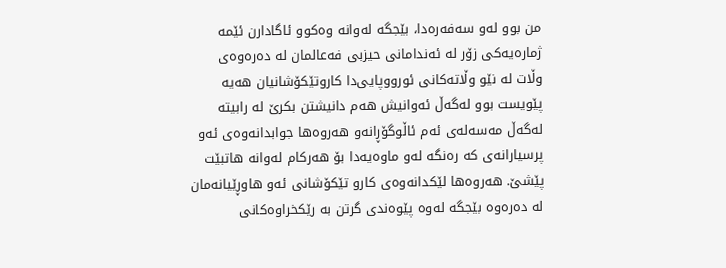من بوو له‌و سه‌فه‌ره‌دا، بێجگه‌ له‌وانه‌ وه‌كوو ئاگادارن ئێمه‌ ژماره‌یه‌كی‌ زۆر له‌ ئه‌ندامانی‌ حیزبی‌ فه‌عالمان له‌ ده‌ره‌وه‌ی‌ وڵات له‌ نێو وڵاته‌كانی‌ ئورووپایی‌دا كار‌وتێكۆشانیان هه‌یه‌ پێویست بوو له‌گه‌ڵ‌ ئه‌وانیش هه‌م دانیشتن بكرێ‌ له‌ رابیته‌ له‌گه‌ڵ‌ مه‌سه‌له‌ی‌ ئه‌م ئاڵوگۆڕانه‌‌و هه‌روه‌ها جوابدانه‌وه‌ی‌ ئه‌و پرسیارانه‌ی‌ كه‌ ره‌نگه‌ له‌و ماوه‌یه‌دا بۆ هه‌ركام له‌وانه‌ هاتبێت پێشێ‌. هه‌روه‌ها لێكدانه‌وه‌ی‌ كار‌و تێكۆشانی‌ ئه‌و هاوڕێیانه‌مان له‌ ده‌ره‌وه‌ بێجگه‌ له‌وه‌ پێوه‌ندی‌ گرتن به‌ رێكخراوه‌كانی‌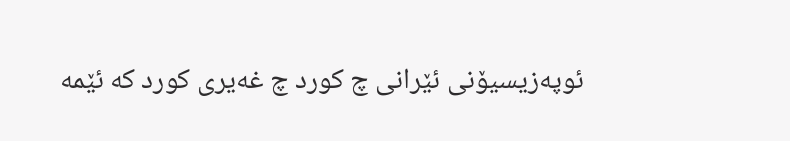ئوپه‌زیسیۆنی‌ ئێرانی‌ چ كورد چ غه‌یری‌ كورد كه‌ ئێمه‌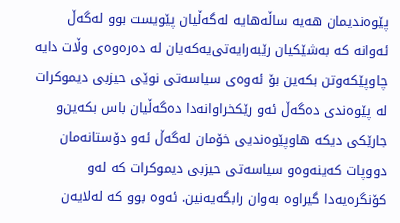پێوه‌ندیمان هه‌یه‌ ساڵه‌هایه‌ له‌گه‌ڵیان پێویست بوو له‌گه‌ڵ‌ ئه‌وانه‌ كه‌ به‌شێكیان رێبه‌رایه‌تی‌یه‌كه‌یان له‌ ده‌ره‌وه‌ی‌ وڵات دایه‌ چاوپێكه‌وتن بكه‌ین بۆ ئه‌وه‌ی‌ سیاسه‌تی‌ نوێی‌ حیزبی‌ دیموكرات له‌ پێوه‌ندی‌ ده‌گه‌ڵ‌ ئه‌و رێكخراوانه‌دا ده‌گه‌ڵیان باس بكه‌ین‌و جارێكی‌ دیكه‌ هاوپێوه‌ندیی‌ خۆمان له‌گه‌ڵ‌ ئه‌و دۆستانه‌مان دووپات كه‌ینه‌وه‌‌و سیاسه‌تی‌ حیزبی‌ دیموكرات كه‌ له‌و كۆنگره‌یه‌دا گیراوه‌ به‌وان رابگه‌یه‌نین. ئه‌وه‌ بوو كه‌ له‌لایه‌ن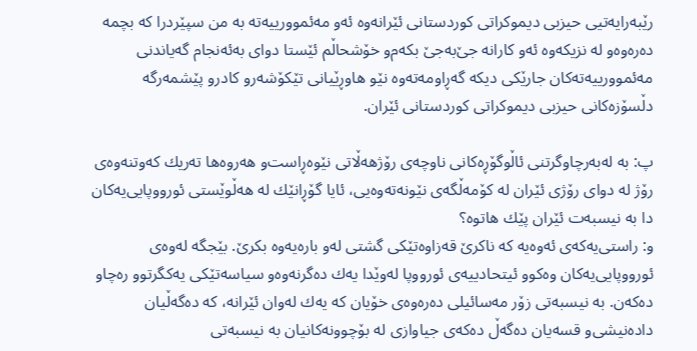رێبه‌رایه‌تیی‌ حیزبی‌ دیموكراتی‌ كوردستانی‌ ئێرانه‌وه‌ ئه‌و مه‌ئموورییه‌ته‌ به‌ من سپێردرا كه‌ بچمه‌ ده‌ره‌وه‌‌و له‌ نزیكه‌وه‌ ئه‌و كارانه‌ جێ‌به‌جێ‌ بكه‌م‌و خۆشحاڵم ئێستا دوای‌ به‌ئه‌نجام گه‌یاندنی‌ مه‌ئموورییه‌ته‌كان جارێكی‌ دیكه‌ گه‌ڕاومه‌ته‌وه‌ نێو هاوڕێیانی‌ تێكۆشه‌ر‌و كادر‌و پێشمه‌رگه‌ دڵسۆزه‌كانی‌ حیزبی‌ دیموكراتی‌ كوردستانی‌ ئێران.

پ: به‌ له‌به‌رچاوگرتنی‌ ئاڵوگۆڕه‌كانی‌ ناوچه‌ی‌ رۆژهه‌ڵاتی‌ نێوه‌ڕاست‌و هه‌روه‌ها ته‌ریك كه‌وتنه‌وه‌ی‌ رۆژ له‌ دوای‌ رۆژی‌ ئێران له‌ كۆمه‌ڵگه‌ی‌ نێونه‌ته‌وه‌یی‌، ئایا گۆڕانێك له‌ هه‌ڵوێستی‌ ئورووپایی‌یه‌كان دا به‌ نیسبه‌ت ئێران پێك هاتوه‌؟
و: راستی‌یه‌كه‌ی‌ ئه‌وه‌یه‌ كه‌ ناكرێ‌ قه‌زاوه‌تێكی‌ گشتی‌ له‌و باره‌یه‌وه‌ بكرێ‌. بێجگه‌ له‌وه‌ی‌ ئورووپایی‌یه‌كان وه‌كوو ئیتحادییه‌ی‌ ئورووپا له‌وێدا یه‌ك ده‌گرنه‌وه‌‌و سیاسه‌تێكی‌ یه‌كگرتوو ره‌چاو ده‌كه‌ن. به‌ نیسبه‌تی‌ زۆر مه‌سائیلی‌ ده‌ره‌وه‌ی‌ خۆیان كه‌ یه‌ك له‌وان ئێرانه‌، كه‌ ده‌گه‌ڵیان داده‌نیشی‌‌و قسه‌یان ده‌گه‌ڵ‌ ده‌كه‌ی‌ جیاوازی‌ له‌ بۆچوونه‌كانیان به‌ نیسبه‌تی‌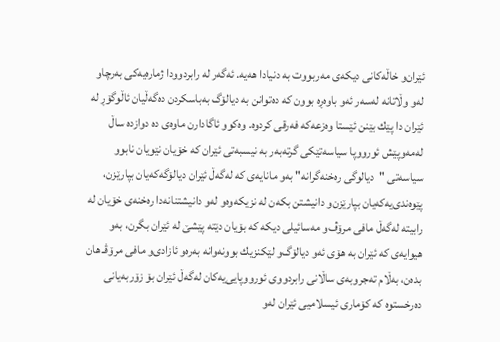ئێران‌و خاڵه‌كانی‌ دیكه‌ی‌ مه‌ربووت به‌ دنیادا هه‌یه‌. ئه‌گه‌ر له‌ رابردوودا ژماره‌یه‌كی‌ به‌رچاو له‌و وڵاتانه‌ له‌سه‌ر ئه‌و باوه‌ڕه‌ بوون كه‌ ده‌توانن به‌ دیالۆگ به‌باسكردن ده‌گه‌ڵیان ئاڵوگۆڕ له‌ ئێران دا پێك بێنن ئێستا وه‌زعه‌كه‌ فه‌رقی‌ كردوه‌. وه‌كوو ئاگادارن ماوه‌ی‌ ده‌ دوازده‌ ساڵ‌ له‌مه‌وپێش ئورووپا سیاسه‌تێكی‌ گرته‌به‌ر به‌ نیسبه‌تی‌ ئێران كه‌ خۆیان نێویان نابوو سیاسه‌تی‌ "دیالوگی‌ ره‌خنه‌گرانه‌" به‌و مانایه‌ی‌ كه‌ له‌گه‌ڵ‌ ئێران دیالۆگه‌كه‌یان بپارێزن، پێوه‌ندی‌یه‌كه‌یان بپارێزن‌و دانیشتن بكه‌ن له‌ نزیكه‌وه‌‌و له‌و دانیشتنانه‌دا ره‌خنه‌ی‌ خۆیان له‌ رابیته‌ له‌گه‌ڵ‌ مافی‌ مرۆڤ‌و مه‌سائیلی‌ دیكه‌ كه‌ بۆیان دێته‌ پێشێ‌ له‌ ئێران بگرن، به‌و هیوایه‌ی‌ كه‌ ئێران به‌ هۆی‌ ئه‌و دیالۆگ‌و لێكنزیك بوونه‌وانه‌ به‌ره‌و ئازادی‌‌و مافی‌ مرۆڤـ هان بده‌ن، به‌ڵام ته‌جروبه‌ی‌ ساڵانی‌ رابردووی‌ ئورووپایی‌یه‌كان له‌گه‌ڵ‌ ئێران بۆ زۆربه‌یانی‌ ده‌رخستوه‌ كه‌ كۆماری‌ ئیسلامیی‌ ئێران له‌و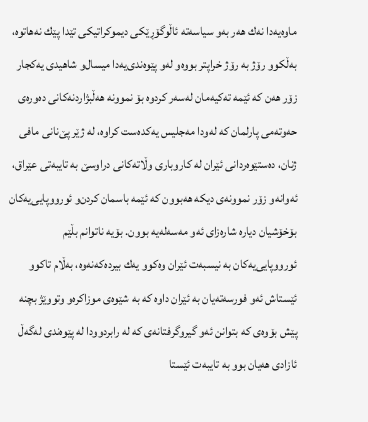ماوه‌یه‌دا نه‌ك هه‌ر به‌و سیاسه‌ته‌ ئاڵوگۆڕێكی‌ دیموكراتیكی‌ تێدا پێك نه‌هاتوه‌، به‌ڵكوو رۆژ به‌ رۆژ خراپتر بووه‌‌و له‌و پێوه‌ندی‌یه‌دا میسال‌و شاهیدی‌ یه‌كجار زۆر هه‌ن كه‌ ئێمه‌ ته‌كیه‌مان له‌سه‌ر كردوه‌ بۆ نموونه‌ هه‌ڵبژاردنه‌كانی‌ ده‌وره‌ی‌ حه‌وته‌می‌ پارلمان كه‌ له‌ودا مه‌جلیس یه‌كده‌ست كراوه‌، له‌ ژێر پێ‌نانی‌ مافی‌ ژنان، ده‌ستێوه‌ردانی‌ ئێران له‌ كاروباری‌ وڵاته‌كانی‌ دراوسێ‌ به‌ تایبه‌تی‌ عێراق، ئه‌وانه‌‌و زۆر نموونه‌ی‌ دیكه‌ هه‌بوون كه‌ ئێمه‌ باسمان كردن‌و ئورووپایی‌یه‌كان بۆخۆشیان دیاره‌ شاره‌زای‌ ئه‌و مه‌سه‌له‌یه‌ بوون. بۆیه‌ ناتوانم بڵێم ئورووپایی‌یه‌كان به‌ نیسبه‌ت ئێران وه‌كوو یه‌ك بیرده‌كه‌نه‌وه‌، به‌ڵام تاكوو ئێستاش ئه‌و فورسه‌ته‌یان به‌ ئێران داوه‌ كه‌ به‌ شێوه‌ی‌ موزاكره‌‌و وتووێژ بچنه‌ پێش بۆوه‌ی‌ كه‌ بتوانن ئه‌و گیروگرفتانه‌ی‌ كه‌ له‌ رابردوودا له‌ پێوه‌ندی‌ له‌گه‌ڵ‌ ئازادی‌ هه‌یان بوو به‌ تایبه‌ت ئێستا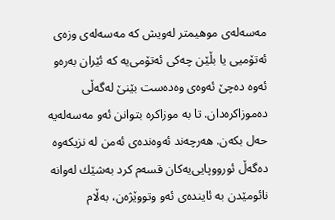مه‌سه‌له‌ی‌ موهیمتر له‌ویش كه‌ مه‌سه‌له‌ی‌ وزه‌ی‌ ئه‌تۆمیی‌ یا بڵێن چه‌كی‌ ئه‌تۆمی‌یه‌ كه‌ ئێران به‌ره‌و ئه‌وه‌ ده‌چێ‌ ئه‌وه‌ی‌ وه‌ده‌ست بێنێ‌ له‌گه‌ڵی‌ ده‌موزاكره‌دان. تا به‌ موزاكره‌ بتوانن ئه‌و مه‌سه‌له‌یه‌ حه‌ل بكه‌ن. هه‌رچه‌ند ئه‌وه‌نده‌ی‌ ئه‌من له‌ نزیكه‌وه‌ ده‌گه‌ڵ‌ ئورووپایی‌یه‌كان قسه‌م كرد به‌شێك له‌وانه‌ نائومێدن به‌ ئاینده‌ی‌ ئه‌و وتووێژه‌ن، به‌ڵام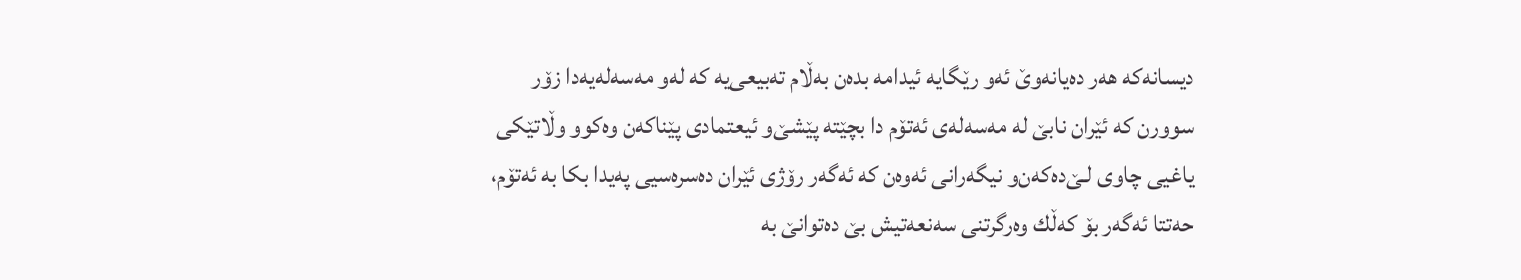دیسانه‌كه‌ هه‌ر ده‌یانه‌وێ‌ ئه‌و رێگایه‌ ئیدامه‌ بده‌ن به‌ڵام ته‌بیعی‌یه‌ كه‌ له‌و مه‌سه‌له‌یه‌دا زۆر سوورن كه‌ ئێران نابێ‌ له‌ مه‌سه‌له‌ی‌ ئه‌تۆم دا بچێته‌ پێشێ‌‌و ئیعتمادی‌ پێناكه‌ن وه‌كوو وڵاتێكی‌ یاغیی‌ چاوی‌ لـێ‌ده‌كه‌ن‌و نیگه‌رانی‌ ئه‌وه‌ن كه‌ ئه‌گه‌ر رۆژی‌ ئێران ده‌سره‌سیی‌ په‌یدا بكا به‌ ئه‌تۆم، حه‌تتا ئه‌گه‌ر بۆ كه‌ڵك وه‌رگرتنی‌ سه‌نعه‌تیش بێ‌ ده‌توانێ‌ به‌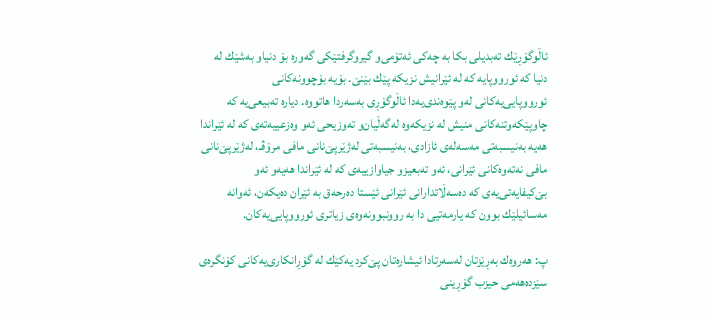ئاڵوگۆڕێك ته‌بدیلی‌ بكا به‌ چه‌كی‌ ئه‌تۆمی‌‌و گیروگرفتێكی‌ گه‌وره‌ بۆ دنیا‌و به‌شێك له‌ دنیا كه‌ ئورووپایه‌ كه‌ له‌ ئێرانیش نزیكه‌ پێك بێنێ‌. بۆیه‌ بۆچوونه‌كانی‌ ئورووپایی‌یه‌كانی‌ له‌و پێوه‌ندی‌یه‌دا ئاڵوگۆڕی‌ به‌سه‌ردا هاتووه‌. دیاره‌ ته‌بیعی‌یه‌ كه‌ چاوپێكه‌وتنه‌كانی‌ منیش له‌ نزیكه‌وه‌ له‌گه‌ڵیان‌و ته‌وزیحی‌ ئه‌و وه‌زعییه‌ته‌ی‌ كه‌ له‌ ئێراندا هه‌یه‌ به‌نیسبه‌تی‌ مه‌سه‌له‌ی‌ ئازادی‌، به‌نیسبه‌تی‌ له‌ژێرپێ‌نانی‌ مافی‌ مرۆڤـ، له‌ژێرپێ‌نانی‌ مافی‌ نه‌ته‌وه‌كانی‌ ئێرانی‌، ئه‌و ته‌بعیز‌و جیاوازییه‌ی‌ كه‌ له‌ ئێراندا هه‌یه‌‌و ئه‌و بێ‌كیفایه‌تی‌یه‌ی‌ كه‌ ده‌سه‌ڵاتدارانی‌ ئێرانی‌ ئێستا ده‌رحه‌ق به‌ ئێران ده‌یكه‌ن، ئه‌وانه‌ مه‌سائیلێك بوون كه‌ یارمه‌تیی‌ دا به‌ روونبوونه‌وه‌ی‌ زیاتری‌ ئورووپایی‌یه‌كان.

پ: هه‌روه‌ك به‌ڕێزتان له‌سه‌رتادا ئیشاره‌تان پێ‌كرد یه‌كێك له‌ گۆڕانكاری‌یه‌كانی‌ كۆنگره‌ی‌ سێزده‌هه‌می‌ حیزب گۆڕینی‌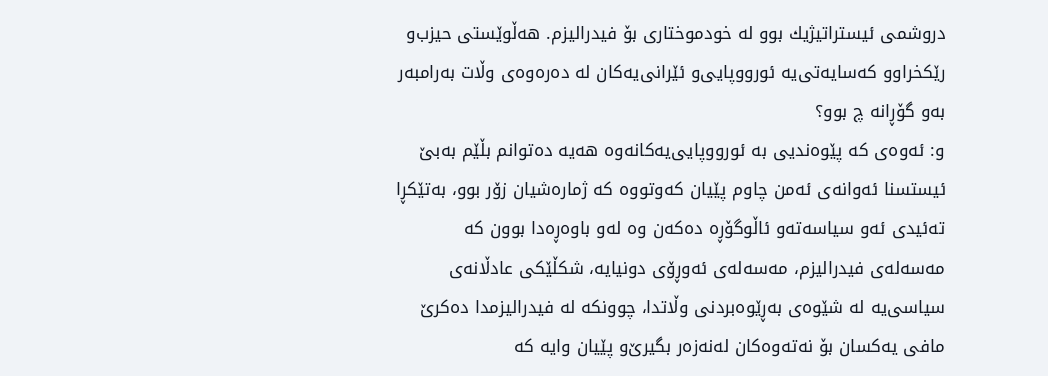دروشمی‌ ئیستراتیژیك بوو له‌ خودموختاری‌ بۆ فیدرالیزم. هه‌ڵوێستی‌ حیزب‌و رێكخراوو كه‌سایه‌تی‌یه‌ ئورووپایی‌‌و ئێرانی‌یه‌كان له‌ ده‌ره‌وه‌ی‌ وڵات به‌رامبه‌ر به‌و گۆڕانه‌ چ بوو؟
و: ئه‌وه‌ی‌ كه‌ پێوه‌ندیی‌ به‌ ئورووپایی‌یه‌كانه‌وه‌ هه‌یه‌ ده‌توانم بڵێم به‌بێ‌ ئیستسنا ئه‌وانه‌ی‌ ئه‌من چاوم پێیان كه‌وتووه‌ كه‌ ژماره‌شیان زۆر بوو، به‌تێكڕا ته‌ئیدی‌ ئه‌و سیاسه‌ته‌‌و ئاڵوگۆڕه‌ ده‌كه‌ن وه‌ له‌و باوه‌ڕه‌دا بوون كه‌ مه‌سه‌له‌ی‌ فیدرالیزم، مه‌سه‌له‌ی‌ ئه‌وڕۆی‌ دونیایه‌، شكڵێكی‌ عادڵانه‌ی‌ سیاسی‌یه‌ له‌ شێوه‌ی‌ به‌ڕێوه‌بردنی‌ وڵاتدا، چوونكه‌ له‌ فیدرالیزمدا ده‌كرێ‌ مافی‌ یه‌كسان بۆ نه‌ته‌وه‌كان له‌نه‌زه‌ر بگیرێ‌‌و پێیان وایه‌ كه‌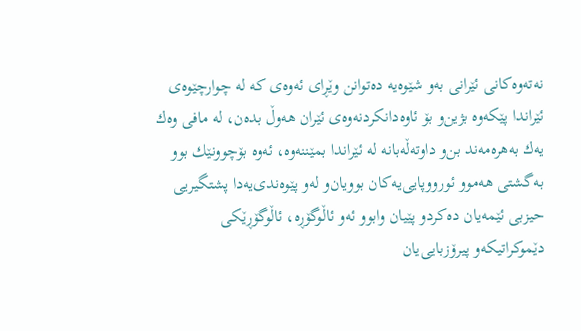نه‌ته‌وه‌كانی‌ ئێرانی‌ به‌و شێوه‌یه‌ ده‌توانن وێڕای‌ ئه‌وه‌ی‌ كه‌ له‌ چوارچێوه‌ی‌ ئێراندا پێكه‌وه‌ بژین‌و بۆ ئاوه‌دانكردنه‌وه‌ی‌ ئێران هه‌وڵ‌ بده‌ن، له‌ مافی‌ وه‌ك یه‌ك به‌هره‌مه‌ند بن‌و داوته‌ڵه‌بانه‌ له‌ ئێراندا بمێننه‌وه‌، ئه‌وه‌ بۆچوونێك بوو به‌گشتی‌ هه‌موو ئورووپایی‌یه‌كان بوویان‌و له‌و پێوه‌ندی‌یه‌دا پشتگیریی‌ حیزبی‌ ئێمه‌یان ده‌كرد‌و پێیان وابوو ئه‌و ئاڵوگۆڕه‌، ئاڵوگۆڕێكی‌ دێموكراتیكه‌‌و پیرۆزبایی‌یان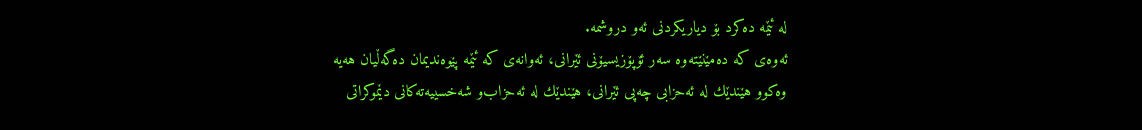له‌ ئێمه‌ ده‌كرد بۆ دیاریكردنی‌ ئه‌و دروشمه‌.
ئه‌وه‌ی‌ كه‌ ده‌مێنێته‌وه‌ سه‌ر ئۆپۆزیسیۆنی‌ ئێرانی‌، ئه‌وانه‌ی‌ كه‌ ئێمه‌ پێوه‌ندیمان ده‌گه‌ڵیان هه‌یه‌ وه‌كوو هێندێك له‌ ئه‌حزابی‌ چه‌پی‌ ئێرانی‌، هێندێك له‌ ئه‌حزاب‌و شه‌خسییه‌ته‌كانی‌ دێموكراتی‌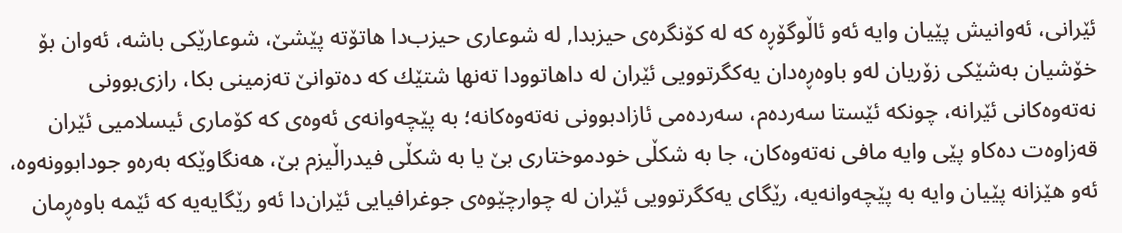ئێرانی‌، ئه‌وانیش پێیان وایه‌ ئه‌و ئاڵوگۆڕه‌ كه‌ له‌ كۆنگره‌ی‌ حیزبدا, له‌ شوعاری‌ حیزب‌دا هاتۆته‌ پێشێ‌، شوعارێكی‌ باشه‌، ئه‌وان بۆ خۆشیان به‌شێكی‌ زۆریان له‌و باوه‌ڕه‌دان یه‌كگرتوویی‌ ئێران له‌ داهاتوودا ته‌نها شتێك كه‌ ده‌توانێ‌ ته‌زمینی‌ بكا، رازی‌بوونی‌ نه‌ته‌وه‌كانی‌ ئێرانه‌، چونكه‌ ئێستا سه‌رده‌م، سه‌رده‌می‌ ئازادبوونی‌ نه‌ته‌وه‌كانه‌؛ به‌ پێچه‌وانه‌ی‌ ئه‌وه‌ی‌ كه‌ كۆماری‌ ئیسلامیی‌ ئێران قه‌زاوه‌ت ده‌كا‌و پێی‌ وایه‌ مافی‌ نه‌ته‌وه‌كان، جا به‌ شكڵی‌ خودموختاری‌ بێ‌ یا به‌ شكڵی‌ فیدراڵیزم بێ‌، هه‌نگاوێكه‌ به‌ره‌و جودابوونه‌وه‌، ئه‌و هێزانه‌ پێیان وایه‌ به‌ پێچه‌وانه‌یه‌، رێگای‌ یه‌كگرتوویی‌ ئێران له‌ چوارچێوه‌ی‌ جوغرافیایی‌ ئێران‌دا ئه‌و رێگایه‌یه‌ كه‌ ئێمه‌ باوه‌ڕمان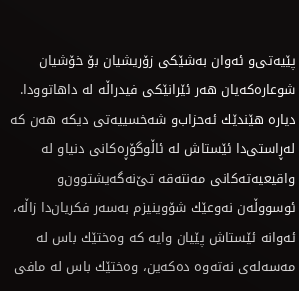پێیه‌تی‌‌و ئه‌وان به‌شێكی‌ زۆریشیان بۆ خۆشیان شوعاره‌كه‌یان هه‌ر ئێرانێكی‌ فیدراڵه‌ له‌ داهاتوودا. دیاره‌ هێندێك ئه‌حزاب‌و شه‌خسییه‌تی‌ دیكه‌ هه‌ن كه‌ له‌ڕاستی‌دا ئێستاش له‌ ئاڵوگۆڕه‌كانی‌ دنیا‌و له‌ واقیعیه‌ته‌كانی‌ مه‌نته‌قه‌ تێ‌نه‌گه‌یشتوون‌و ئوسووڵه‌ن نه‌وعێك شۆوینیزم به‌سه‌ر فكریان‌دا زاڵه‌، ئه‌وانه‌ ئێستاش پێیان وایه‌ كه‌ وه‌ختێك باس له‌ مه‌سه‌له‌ی‌ نه‌ته‌وه‌ ده‌كه‌ین، وه‌ختێك باس له‌ مافی‌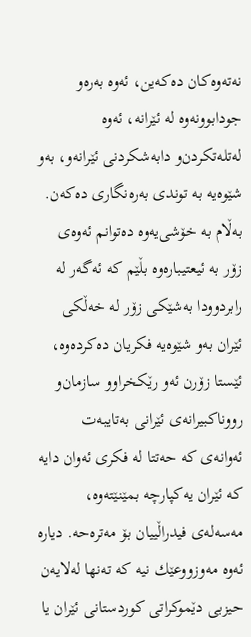نه‌ته‌وه‌كان ده‌كه‌ین، ئه‌وه‌ به‌ره‌و جودابوونه‌وه‌ له‌ ئێرانه‌، ئه‌وه‌ له‌تله‌تكردن‌و دابه‌شكردنی‌ ئێرانه‌‌و، به‌و شێوه‌یه‌ به‌ توندی‌ به‌ره‌نگاری‌ ده‌كه‌ن. به‌ڵام به‌ خۆشی‌یه‌وه‌ ده‌توانم ئه‌وه‌ی‌ زۆر به‌ ئیعتیباره‌وه‌ بڵێم كه‌ ئه‌گه‌ر له‌ رابردوودا به‌شێكی‌ زۆر له‌ خه‌ڵكی‌ ئێران به‌و شێوه‌یه‌ فكریان ده‌كرده‌وه‌، ئێستا زۆرن ئه‌و رێكخراو‌و سازمان‌و رووناكبیرانه‌ی‌ ئێرانی‌ به‌تایبه‌ت ئه‌وانه‌ی‌ كه‌ حه‌تتا له‌ فكری‌ ئه‌وان دایه‌ كه‌ ئێران یه‌كپارچه‌ بمێنێته‌وه‌، مه‌سه‌له‌ی‌ فیدراڵییان بۆ مه‌تره‌حه‌. دیاره‌ ئه‌وه‌ مه‌وزووعێك نیه‌ كه‌ ته‌نها له‌لایه‌ن حیزبی‌ دێموكراتی‌ كوردستانی‌ ئێران یا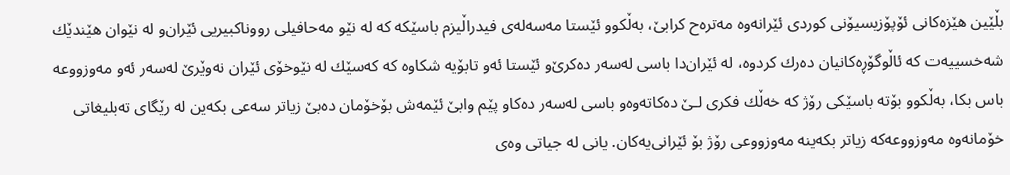بڵێین هێزه‌كانی‌ ئۆپۆزیسیۆنی‌ كوردی‌ ئێرانه‌وه‌ مه‌تره‌ح كرابێ‌، به‌ڵكوو ئێستا مه‌سه‌له‌ی‌ فیدراڵیزم باسێكه‌ كه‌ له‌ نێو مه‌حافیلی‌ رووناكبیریی‌ ئێران‌و له‌ نێوان هێندێك شه‌خسییه‌ت كه‌ ئاڵوگۆڕه‌كانیان ده‌رك كردوه‌، له‌ ئێران‌دا باسی‌ له‌سه‌ر ده‌كرێ‌‌و ئێستا ئه‌و تابۆیه‌ شكاوه‌ كه‌ كه‌سێك له‌ نێوخۆی‌ ئێران نه‌وێرێ‌ له‌سه‌ر ئه‌و مه‌وزووعه‌ باس بكا، به‌ڵكوو بۆته‌ باسێكی‌ رۆژ كه‌ خه‌ڵك فكری‌ لـێ‌ ده‌كاته‌وه‌‌و باسی‌ له‌سه‌ر ده‌كا‌و پێم وابێ‌ ئێمه‌ش بۆخۆمان ده‌بێ‌ زیاتر سه‌عی‌ بكه‌ین له‌ رێگای‌ ته‌بلیغاتی‌ خۆمانه‌وه‌ مه‌وزووعه‌كه‌ زیاتر بكه‌ینه‌ مه‌وزووعی‌ رۆژ بۆ ئێرانی‌یه‌كان. یانی‌ له‌ جیاتی‌ وه‌ی‌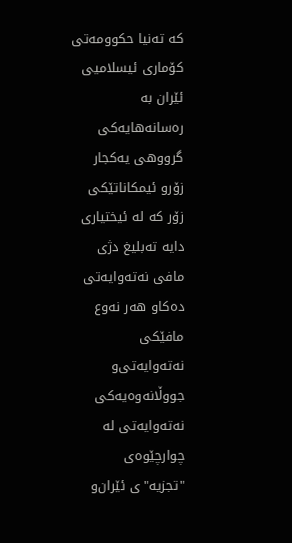كه‌ ته‌نیا حكوومه‌تی‌ كۆماری‌ ئیسلامیی‌ ئێران به‌ ره‌سانه‌هایه‌كی‌ گرووهی‌ یه‌كجار زۆر‌و ئیمكاناتێكی‌ زۆر كه‌ له‌ ئیختیاری‌ دایه‌ ته‌بلیغ دژی‌ مافی‌ نه‌ته‌وایه‌تی‌ ده‌كا‌و هه‌ر نه‌وع مافێكی‌ نه‌ته‌وایه‌تی‌‌و جووڵانه‌وه‌یه‌كی‌ نه‌ته‌وایه‌تی‌ له‌ چوارچێوه‌ی‌ "تجزیه‌"ی‌ ئێران‌و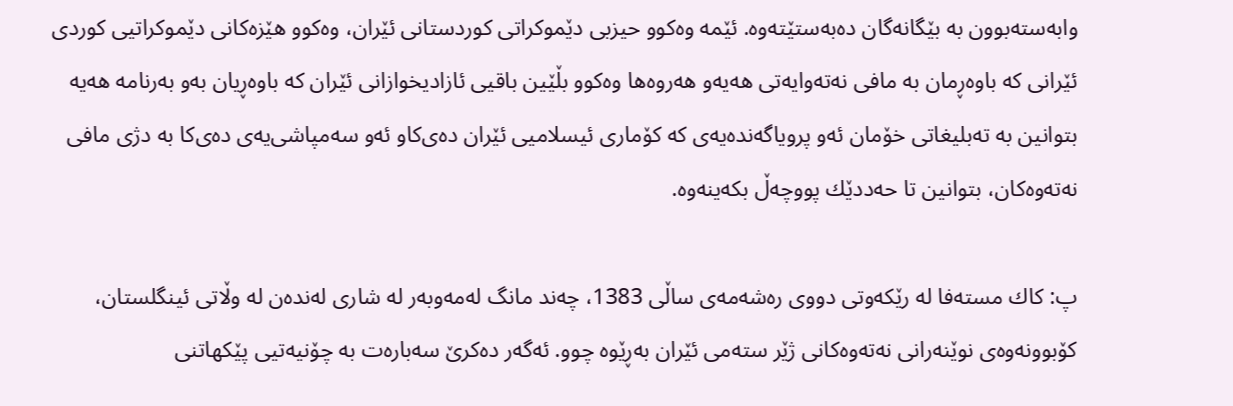وابه‌سته‌بوون به‌ بێگانه‌گان ده‌به‌ستێته‌وه‌. ئێمه‌ وه‌كوو حیزبی‌ دێموكراتی‌ كوردستانی‌ ئێران، وه‌كوو هێزه‌كانی‌ دێموكراتیی‌ كوردی‌ ئێرانی‌ كه‌ باوه‌ڕمان به‌ مافی‌ نه‌ته‌وایه‌تی‌ هه‌یه‌‌و هه‌روه‌ها وه‌كوو بڵێین باقیی‌ ئازادیخوازانی‌ ئێران كه‌ باوه‌ڕیان به‌و به‌رنامه‌ هه‌یه‌ بتوانین به‌ ته‌بلیغاتی‌ خۆمان ئه‌و پر‌ویاگه‌نده‌یه‌ی‌ كه‌ كۆماری‌ ئیسلامیی‌ ئێران ده‌ی‌كا‌و ئه‌و سه‌مپاشی‌یه‌ی‌ ده‌ی‌كا به‌ دژی‌ مافی‌ نه‌ته‌وه‌كان، بتوانین تا حه‌ددێك پووچه‌ڵ‌ بكه‌ینه‌وه‌.

پ: كاك مسته‌فا له‌ رێكه‌وتی‌ دووی‌ ره‌شه‌مه‌ی‌ ساڵی‌ 1383، چه‌ند مانگ له‌مه‌وبه‌ر له‌ شاری‌ له‌نده‌ن له‌ وڵاتی‌ ئینگلستان، كۆبوونه‌وه‌ی‌ نوێنه‌رانی‌ نه‌ته‌وه‌كانی‌ ژێر سته‌می‌ ئێران به‌ڕێوه‌ چوو. ئه‌گه‌ر ده‌كرێ‌ سه‌باره‌ت به‌ چۆنیه‌تیی‌ پێكهاتنی‌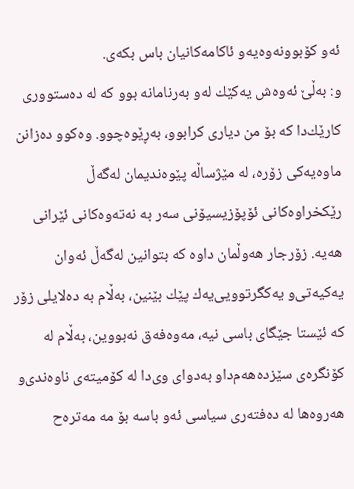ئه‌و كۆبوونه‌وه‌یه‌‌و ئاكامه‌كانیان باس بكه‌ی‌.
و: به‌ڵێ‌ ئه‌وه‌ش یه‌كێك له‌و به‌رنامانه‌ بوو كه‌ له‌ ده‌ستووری‌ كارێك‌دا كه‌ بۆ من دیاری‌ كرابوو، به‌ڕێوه‌چوو. وه‌كوو ده‌زانن ماوه‌یه‌كی‌ زۆره‌، له‌ مێژساڵه‌ پێوه‌ندیمان له‌گه‌ڵ‌ رێكخراوه‌كانی‌ ئۆپۆزیسیۆنی‌ سه‌ر به‌ نه‌ته‌وه‌كانی‌ ئێرانی‌ هه‌یه‌. زۆرجار هه‌وڵمان داوه‌ كه‌ بتوانین له‌گه‌ڵ‌ ئه‌وان یه‌كیه‌تی‌‌و یه‌كگرتوویی‌یه‌ك پێك بێنین، به‌ڵام به‌ ده‌لایلی‌ زۆر كه‌ ئێستا جێگای‌ باسی‌ نیه‌، مه‌وه‌فه‌ق نه‌بووین، به‌ڵام له‌ كۆنگره‌ی‌ سێزده‌هه‌م‌دا‌و به‌دوای‌ وی‌دا له‌ كۆمیته‌ی‌ ناوه‌ندی‌‌و هه‌روه‌ها له‌ ده‌فته‌ری‌ سیاسی‌ ئه‌و باسه‌ بۆ مه‌ مه‌تره‌ح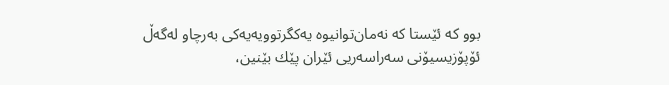بوو كه‌ ئێستا كه‌ نه‌مان‌توانیوه‌ یه‌كگرتوویه‌یه‌كی‌ به‌رچاو له‌گه‌ڵ‌ ئۆپۆزیسیۆنی‌ سه‌راسه‌ریی‌ ئێران پێك بێنین،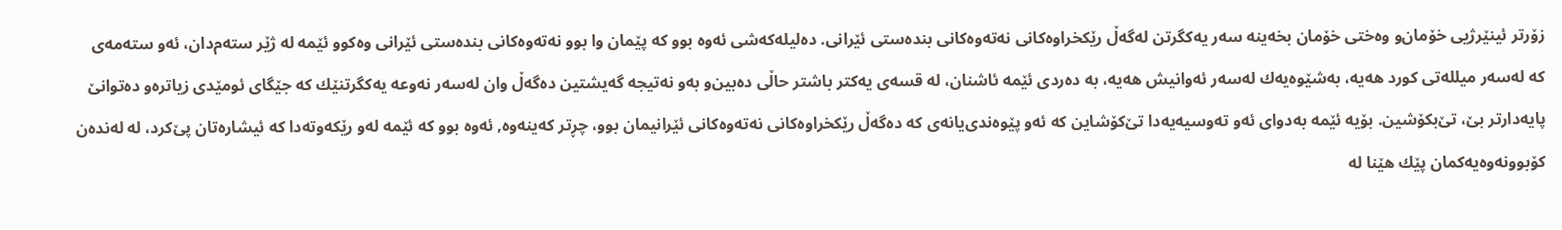زۆرتر ئینێرژیی‌ خۆمان‌و وه‌ختی‌ خۆمان بخه‌ینه‌ سه‌ر یه‌كگرتن له‌گه‌ڵ‌ رێكخراوه‌كانی‌ نه‌ته‌وه‌كانی‌ بنده‌ستی‌ ئێرانی‌. ده‌لیله‌كه‌شی‌ ئه‌وه‌ بوو كه‌ پێمان وا بوو نه‌ته‌وه‌كانی‌ بنده‌ستی‌ ئێرانی‌ وه‌كوو ئێمه‌ له‌ ژێر سته‌م‌دان، ئه‌و سته‌مه‌ی‌ كه‌ له‌سه‌ر میلله‌تی‌ كورد هه‌یه‌، به‌شێوه‌یه‌ك له‌سه‌ر ئه‌وانیش هه‌یه‌، به‌ ده‌ردی‌ ئێمه‌ ئاشنان، له‌ قسه‌ی‌ یه‌كتر باشتر حاڵی‌ ده‌بین‌و به‌و نه‌تیجه‌ گه‌یشتین ده‌گه‌ڵ‌ وان له‌سه‌ر نه‌وعه‌ یه‌كگرتنێك كه‌ جێگای‌ ئومێدی‌ زیاتره‌‌و ده‌توانێ‌ پایه‌دارتر بێ‌، تێ‌بكۆشین. بۆیه‌ ئێمه‌ به‌دوای‌ ئه‌و ته‌وسیه‌یه‌دا تێ‌كۆشاین كه‌ ئه‌و پێوه‌ندی‌یانه‌ی‌ كه‌ ده‌گه‌ڵ‌ رێكخراوه‌كانی‌ نه‌ته‌وه‌كانی‌ ئێرانیمان بوو، چڕتر كه‌ینه‌وه‌, ئه‌وه‌ بوو كه‌ ئێمه‌ له‌و رێكه‌وته‌دا كه‌ ئیشاره‌تان پێ‌كرد، له‌ له‌نده‌ن كۆبوونه‌وه‌یه‌كمان پێك هێنا له‌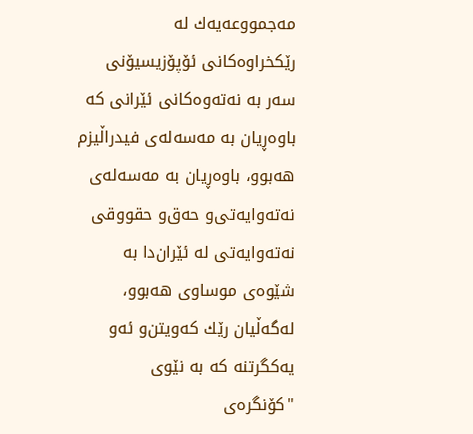مه‌جمووعه‌یه‌ك له‌ رێكخراوه‌كانی‌ ئۆپۆزیسیۆنی‌ سه‌ر به‌ نه‌ته‌وه‌كانی‌ ئێرانی‌ كه‌ باوه‌ڕیان به‌ مه‌سه‌له‌ی‌ فیدراڵیزم هه‌بوو، باوه‌ڕیان به‌ مه‌سه‌له‌ی‌ نه‌ته‌وایه‌تی‌‌و حه‌ق‌و حقووقی‌ نه‌ته‌وایه‌تی‌ له‌ ئێران‌دا به‌ شێوه‌ی‌ موساوی‌ هه‌بوو، له‌گه‌ڵیان رێك كه‌ویتن‌و ئه‌و یه‌كگرتنه‌ كه‌ به‌ نێوی‌ "كۆنگره‌ی‌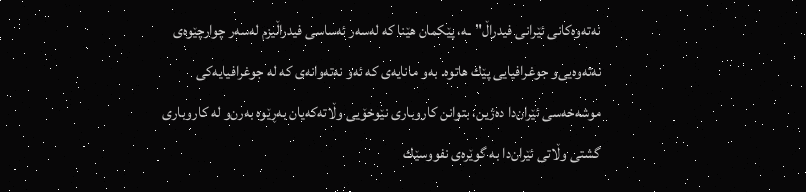نه‌ته‌وه‌كانی‌ ئێرانی‌ فیدراڵ‌"ـه‌، پێكمان هێنا كه‌ له‌سه‌ر ئه‌ساسی‌ فیدراڵیزم له‌سه‌ر چوارچێوه‌ی‌ نه‌ته‌وه‌یی‌‌و جوغرافیایی‌ پێك هاتوه‌. به‌و مانایه‌ی‌ كه‌ ئه‌و نه‌ته‌وانه‌ی‌ كه‌ له‌ جوغرافیایه‌كی‌ موشه‌خه‌سی‌ ئێران‌دا ده‌ژین، بتوانن كار‌وباری‌ نێوخۆیی‌ وڵاته‌كه‌یان به‌ڕێوه‌ به‌رن‌و له‌ كار‌وباری‌ گشتی‌ وڵاتی‌ ئێران‌دا به‌ گوێره‌ی‌ نفووسێك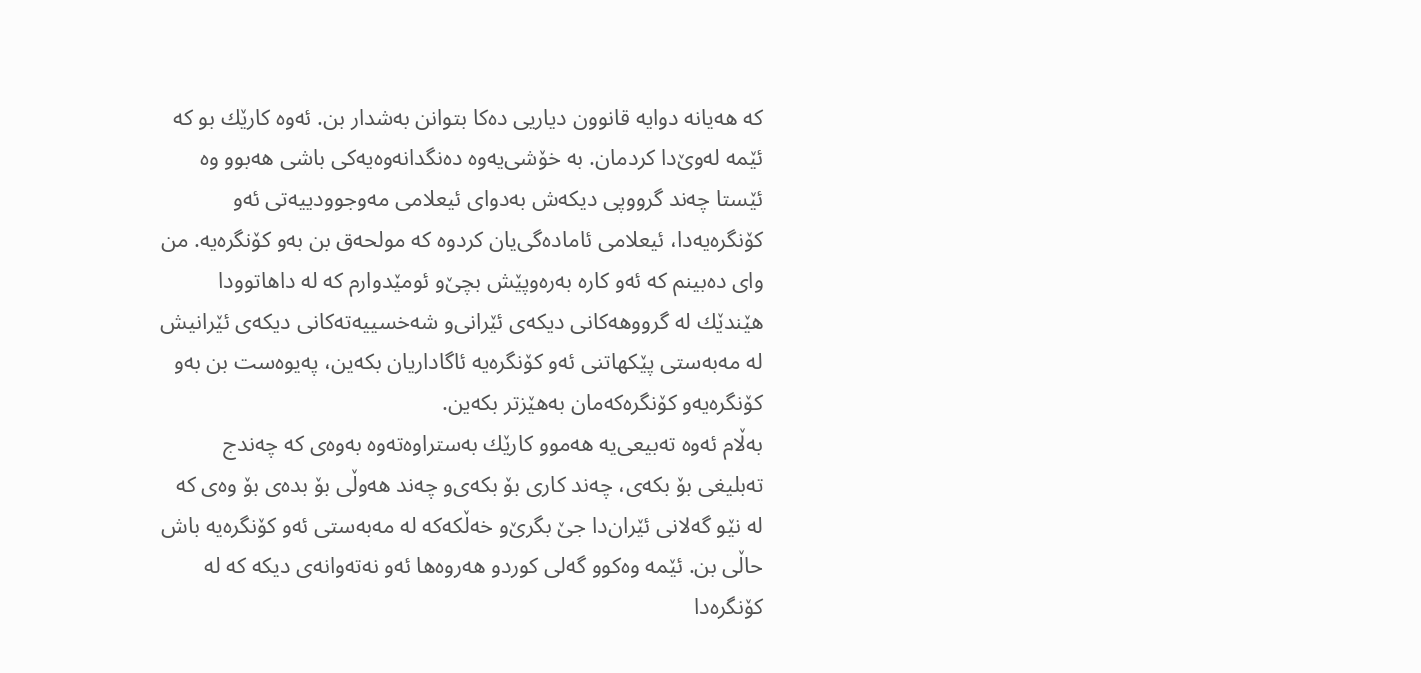كه‌ هه‌یانه‌ دوایه‌ قانوون دیاریی‌ ده‌كا بتوانن به‌شدار بن. ئه‌وه‌ كارێك بو كه‌ ئێمه‌ له‌وێ‌دا كردمان. به‌ خۆشی‌یه‌وه‌ ده‌نگدانه‌وه‌یه‌كی‌ باشی‌ هه‌بوو وه‌ ئێستا چه‌ند گرووپی‌ دیكه‌ش به‌دوای‌ ئیعلامی‌ مه‌وجوودییه‌تی‌ ئه‌و كۆنگره‌یه‌دا، ئیعلامی‌ ئاماده‌گی‌یان كردوه‌ كه‌ مولحه‌ق بن به‌و كۆنگره‌یه‌. من وای‌ ده‌بینم كه‌ ئه‌و كاره‌ به‌ره‌وپێش بچێ‌‌و ئومێدوارم كه‌ له‌ داهاتوودا هێندێك له‌ گرووهه‌كانی‌ دیكه‌ی‌ ئێرانی‌‌و شه‌خسییه‌ته‌كانی‌ دیكه‌ی‌ ئێرانیش له‌ مه‌به‌ستی‌ پێكهاتنی‌ ئه‌و كۆنگره‌یه‌ ئاگاداریان بكه‌ین، په‌یوه‌ست بن به‌و كۆنگره‌یه‌‌و كۆنگره‌كه‌مان به‌هێزتر بكه‌ین.
به‌ڵام ئه‌وه‌ ته‌بیعی‌یه‌ هه‌موو كارێك به‌ستراوه‌ته‌وه‌ به‌وه‌ی‌ كه‌ چه‌ندج ته‌بلیغی‌ بۆ بكه‌ی‌، چه‌ند كاری‌ بۆ بكه‌ی‌‌و چه‌ند هه‌وڵی‌ بۆ بده‌ی‌ بۆ وه‌ی‌ كه‌ له‌ نێو گه‌لانی‌ ئێران‌دا جێ‌ بگرێ‌‌و خه‌ڵكه‌كه‌ له‌ مه‌به‌ستی‌ ئه‌و كۆنگره‌یه‌ باش حاڵی‌ بن. ئێمه‌ وه‌كوو گه‌لی‌ كورد‌و هه‌روه‌ها ئه‌و نه‌ته‌وانه‌ی‌ دیكه‌ كه‌ له‌ كۆنگره‌دا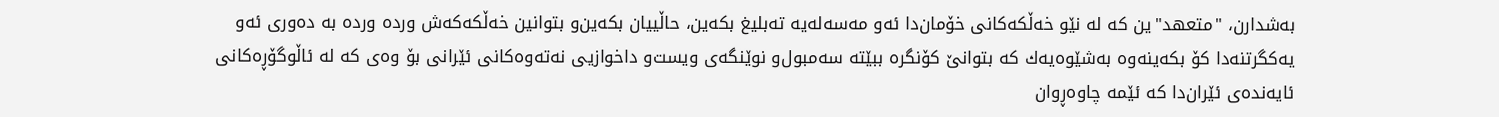به‌شدارن، "متعهد"ین كه‌ له‌ نێو خه‌ڵكه‌كانی‌ خۆمان‌دا ئه‌و مه‌سه‌له‌یه‌ ته‌بلیغ بكه‌ین، حاڵییان بكه‌ین‌و بتوانین خه‌ڵكه‌كه‌ش ورده‌ ورده‌ به‌ ده‌وری‌ ئه‌و یه‌كگرتنه‌دا كۆ بكه‌ینه‌وه‌ به‌شێوه‌یه‌ك كه‌ بتوانێ‌ كۆنگره‌ ببێته‌ سه‌مبول‌و نوێنگه‌ی‌ ویست‌و داخوازیی‌ نه‌ته‌وه‌كانی‌ ئێرانی‌ بۆ وه‌ی‌ كه‌ له‌ ئاڵوگۆڕه‌كانی‌ ئایه‌نده‌ی‌ ئێران‌دا كه‌ ئێمه‌ چاوه‌ڕوان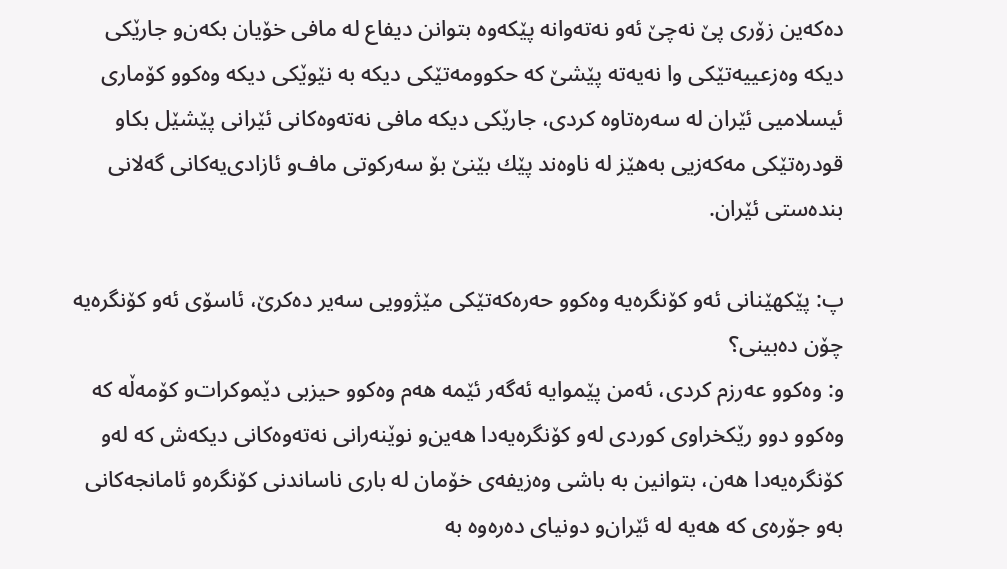ده‌كه‌ین زۆری‌ پێ‌ نه‌چێ‌ ئه‌و نه‌ته‌وانه‌ پێكه‌وه‌ بتوانن دیفاع له‌ مافی‌ خۆیان بكه‌ن‌و جارێكی‌ دیكه‌ وه‌زعییه‌تێكی‌ وا نه‌یه‌ته‌ پێشێ‌ كه‌ حكوومه‌تێكی‌ دیكه‌ به‌ نێوێكی‌ دیكه‌ وه‌كوو كۆماری‌ ئیسلامیی‌ ئێران له‌ سه‌ره‌تاوه‌ كردی‌، جارێكی‌ دیكه‌ مافی‌ نه‌ته‌وه‌كانی‌ ئێرانی‌ پێشێل بكا‌و قودره‌تێكی‌ مه‌كه‌زیی‌ به‌هێز له‌ ناوه‌ند پێك بێنێ‌ بۆ سه‌ركوتی‌ ماف‌و ئازادی‌یه‌كانی‌ گه‌لانی‌ بنده‌ستی‌ ئێران.

پ: پێكهێنانی‌ ئه‌و كۆنگره‌یه‌ وه‌كوو حه‌ره‌كه‌تێكی‌ مێژوویی‌ سه‌یر ده‌كرێ‌، ئاسۆی‌ ئه‌و كۆنگره‌یه‌ چۆن ده‌بینی‌؟
و: وه‌كوو عه‌رزم كردی‌، ئه‌من پێموایه‌ ئه‌گه‌ر ئێمه‌ هه‌م وه‌كوو حیزبی‌ دێموكرات‌و كۆمه‌ڵه‌ كه‌ وه‌كوو دوو رێكخراوی‌ كوردی‌ له‌و كۆنگره‌یه‌دا هه‌ین‌و نوێنه‌رانی‌ نه‌ته‌وه‌كانی‌ دیكه‌ش كه‌ له‌و كۆنگره‌یه‌دا هه‌ن، بتوانین به‌ باشی‌ وه‌زیفه‌ی‌ خۆمان له‌ باری‌ ناساندنی‌ كۆنگره‌‌و ئامانجه‌كانی‌ به‌و جۆره‌ی‌ كه‌ هه‌یه‌ له‌ ئێران‌و دونیای‌ ده‌ره‌وه‌ به‌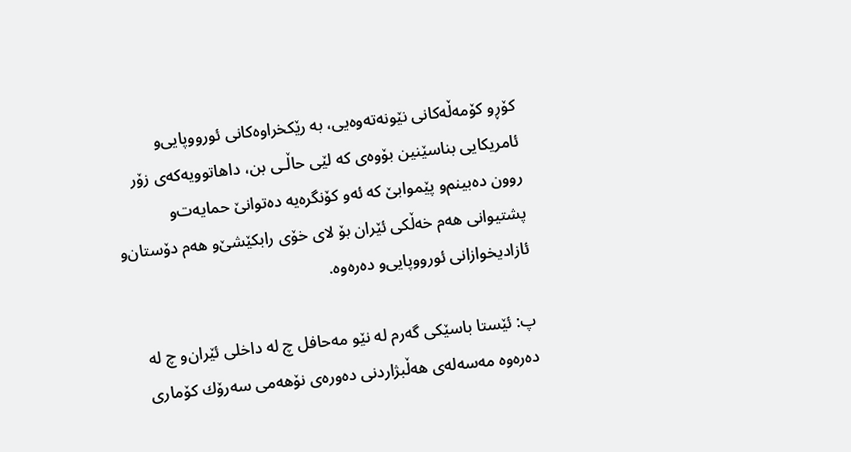كۆڕ‌و كۆمه‌ڵه‌كانی‌ نێونه‌ته‌وه‌یی‌، به‌ رێكخراوه‌كانی‌ ئورووپایی‌‌و ئامریكایی‌ بناسێنین بۆوه‌ی‌ كه‌ لێی‌ حاڵـی‌ بن، داهاتوویه‌كه‌ی‌ زۆر روون ده‌بینم‌و پێموابێ‌ كه‌ ئه‌و كۆنگره‌یه‌ ده‌توانێ‌ حمایه‌ت‌و پشتیوانی‌ هه‌م خه‌ڵكی‌ ئێران بۆ لای‌ خۆی‌ رابكێشێ‌‌و هه‌م دۆستان‌و ئازادیخوازانی‌ ئورووپایی‌‌و ده‌ره‌وه‌.

پ: ئێستا باسێكی‌ گه‌رم له‌ نێو مه‌حافل چ له‌ داخلی‌ ئێران‌و چ له‌ ده‌ره‌وه‌ مه‌سه‌له‌ی‌ هه‌ڵبژاردنی‌ ده‌وره‌ی‌ نۆهه‌می‌ سه‌رۆك كۆماری‌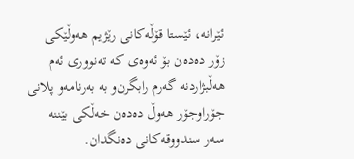ئێرانه‌، ئێستا قۆڵه‌كانی‌ رێژیم هه‌وڵێكی‌ زۆر ده‌ده‌ن بۆ ئه‌وه‌ی‌ كه‌ ته‌نووری‌ ئه‌م هه‌ڵبژاردنه‌ گه‌رم رابگرن‌و به‌ به‌رنامه‌‌و پلانی‌ جۆراوجۆر هه‌وڵ‌ ده‌ده‌ن خه‌ڵكی‌ بێننه‌ سه‌ر سندووقه‌كانی‌ ده‌نگدان.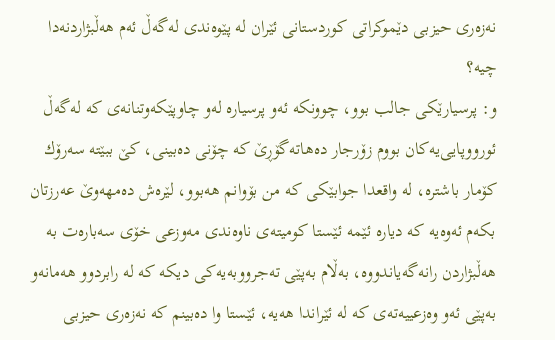نه‌زه‌ری‌ حیزبی‌ دێموكراتی‌ كوردستانی‌ ئێران له‌ پێوه‌ندی‌ له‌گه‌ڵ‌ ئه‌م هه‌ڵبژاردنه‌دا چیه‌؟
و: پرسیارێكی‌ جالب بوو، چوونكه‌ ئه‌و پرسیاره‌ له‌و چاوپێكه‌وتنانه‌ی‌ كه‌ له‌گه‌ڵ‌ ئورووپایی‌یه‌كان بووم زۆرجار ده‌هاته‌گۆڕێ‌ كه‌ چۆنی‌ ده‌بینی‌، كێ‌ ببێته‌ سه‌رۆك كۆمار باشتره‌، له‌ واقعدا جوابێكی‌ كه‌ من بۆوانم هه‌بوو، لێره‌ش ده‌مهه‌وێ‌ عه‌رزتان بكه‌م ئه‌وه‌یه‌ كه‌ دیاره‌ ئێمه‌ ئێستا كومیته‌ی‌ ناوه‌ندی‌ مه‌وزعی‌ خۆی‌ سه‌باره‌ت به‌ هه‌ڵبژاردن رانه‌گه‌یاندووه‌، به‌ڵام به‌پێی‌ ته‌جرووبه‌یه‌كی‌ دیكه‌ كه‌ له‌ رابردوو هه‌مانه‌‌و به‌پێی‌ ئه‌و وه‌زعییه‌ته‌ی‌ كه‌ له‌ ئێراندا هه‌یه‌، ئێستا وا ده‌بینم كه‌ نه‌زه‌ری‌ حیزبی‌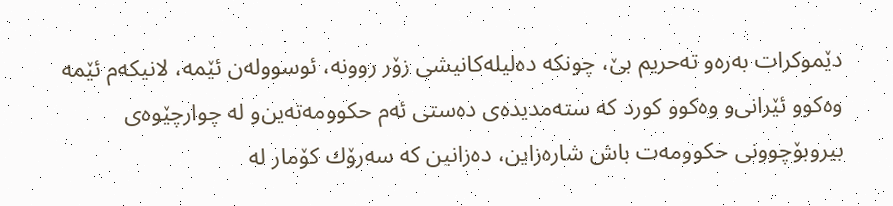دێموكرات به‌ره‌و ته‌حریم بێ‌، چونكه‌ ده‌لیله‌كانیشی‌ زۆر روونه‌، ئوسووله‌ن ئێمه‌، لانیكه‌م ئێمه‌ وه‌كوو ئێرانی‌‌و وه‌كوو كورد كه‌ سته‌مدیده‌ی‌ ده‌ستی‌ ئه‌م حكوومه‌ته‌ین‌و له‌ چوارچێوه‌ی‌ بیروبۆچوونی‌ حكوومه‌ت باش شاره‌زاین، ده‌زانین كه‌ سه‌رۆك كۆمار له‌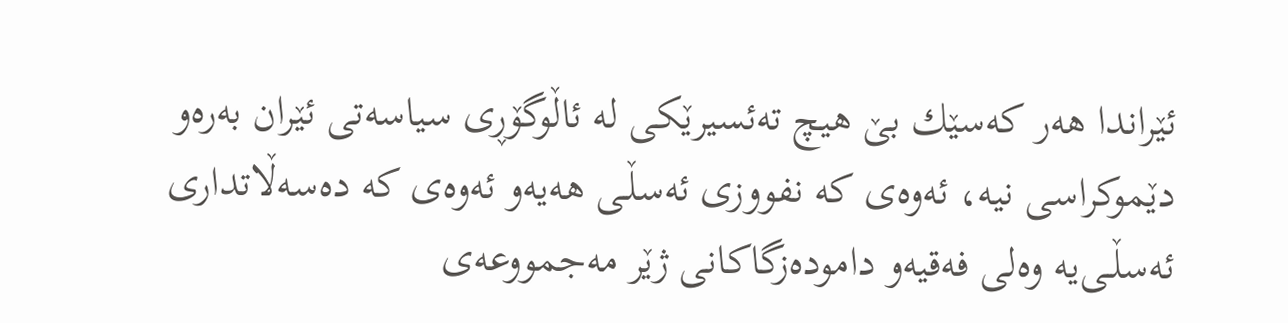ئێراندا هه‌ر كه‌سێك بێ‌ هیچ ته‌ئسیرێكی‌ له‌ ئاڵوگۆڕی‌ سیاسه‌تی‌ ئێران به‌ره‌و دێموكراسی‌ نیه‌، ئه‌وه‌ی‌ كه‌ نفووزی‌ ئه‌سڵـی‌ هه‌یه‌‌و ئه‌وه‌ی‌ كه‌ ده‌سه‌ڵاتداری‌ ئه‌سڵـی‌یه‌ وه‌لی‌ فه‌قیه‌و داموده‌زگاكانی‌ ژێر مه‌جمووعه‌ی‌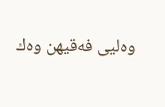وه‌لیی‌ فه‌قیهن وه‌ك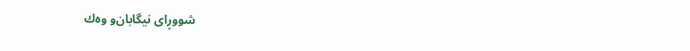شووڕای‌ نیگابان‌و وه‌ك